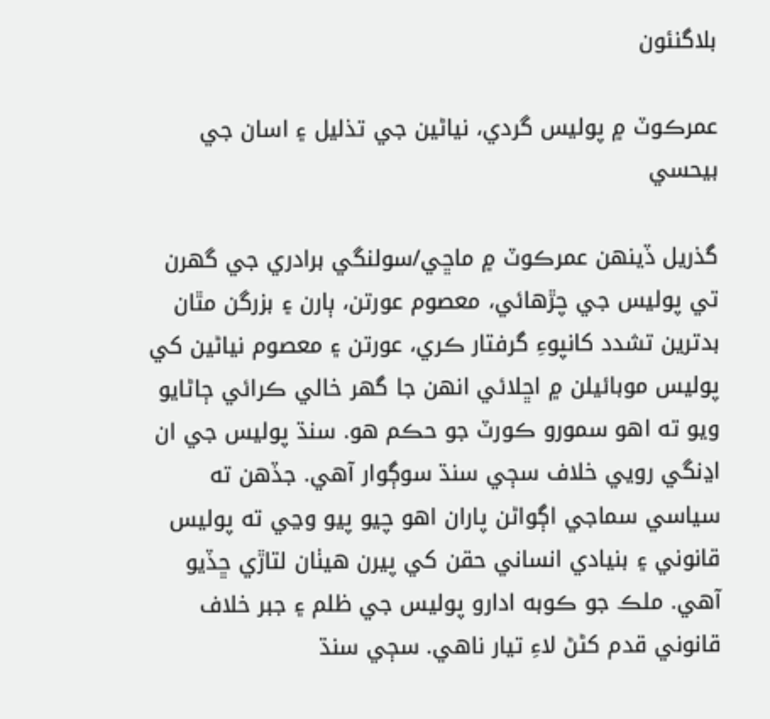بلاگنئون

عمرڪوٽ ۾ پوليس گردي، نياڻين جي تذليل ۽ اسان جي بيحسي

گذريل ڏينهن عمرڪوٽ ۾ ماڇي/سولنگي برادري جي گهرن تي پوليس جي چڙهائي، معصوم عورتن، ٻارن ۽ بزرگن مٿان بدترين تشدد کانپوءِ گرفتار ڪري، عورتن ۽ معصوم نياڻين کي پوليس موبائيلن ۾ اڇلائي انهن جا گهر خالي ڪرائي ڄاڻايو ويو ته اهو سمورو ڪورٽ جو حڪم هو. سنڌ پوليس جي ان اڍنگي رويي خلاف سڄي سنڌ سوڳوار آهي. جڏهن ته سياسي سماجي اڳواڻن پاران اهو چيو پيو وڃي ته پوليس قانوني ۽ بنيادي انساني حقن کي پيرن هيٺان لتاڙي ڇڏيو آهي. ملڪ جو ڪوبه ادارو پوليس جي ظلم ۽ جبر خلاف قانوني قدم کڻڻ لاءِ تيار ناهي. سڄي سنڌ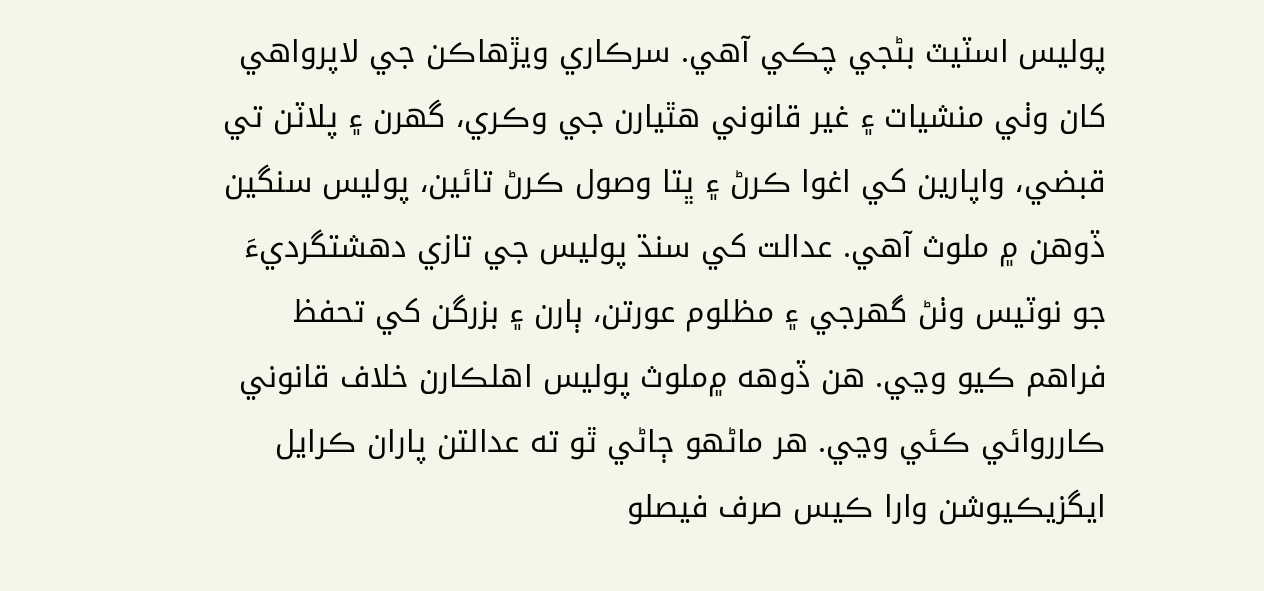پوليس اسٽيٽ بڻجي چڪي آهي. سرڪاري ويڙهاڪن جي لاپرواهي کان وٺي منشيات ۽ غير قانوني هٿيارن جي وڪري، گهرن ۽ پلاٽن تي قبضي، واپارين کي اغوا ڪرڻ ۽ ڀتا وصول ڪرڻ تائين، پوليس سنگين ڏوهن ۾ ملوث آهي. عدالت کي سنڌ پوليس جي تازي دهشتگرديءَ جو نوٽيس وٺڻ گهرجي ۽ مظلوم عورتن، ٻارن ۽ بزرگن کي تحفظ فراهم ڪيو وڃي. هن ڏوهه ۾ملوث پوليس اهلڪارن خلاف قانوني ڪارروائي ڪئي وڃي. هر ماڻهو ڄاڻي ٿو ته عدالتن پاران ڪرايل ايگزيڪيوشن وارا ڪيس صرف فيصلو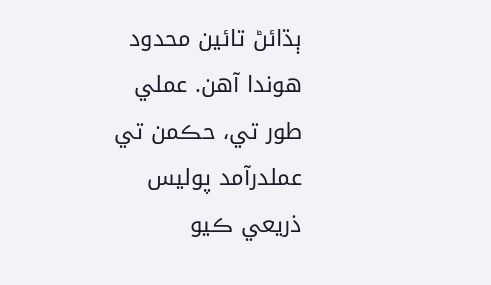ٻڌائڻ تائين محدود هوندا آهن. عملي طور تي، حڪمن تي عملدرآمد پوليس ذريعي ڪيو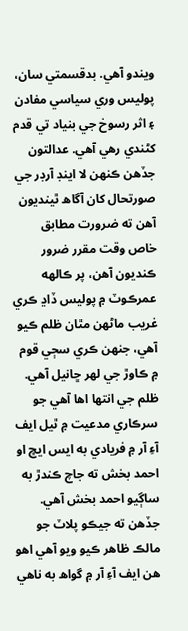ويندو آهي. بدقسمتي سان، پوليس وري سياسي مفادن ۽ اثر رسوخ جي بنياد تي قدم کڻندي رهي آهي. عدالتون جڏهن ڪنهن لا اينڊ آرڊر جي صورتحال کان آگاھ ٿينديون آهن ته ضرورت مطابق خاص وقت مقرر ضرور ڪنديون آهن، پر ڪالهه عمرڪوٽ ۾ پوليس ڏاڍ ڪري غريب ماڻهن مٿان ظلم ڪيو آهي، جنهن ڪري سڄي قوم ۾ ڪاوڙ جي لهر ڇانيل آهي. ظلم جي انتها اها آهي جو سرڪاري مدعيت ۾ ٿيل ايف آءِ آر ۾ فريادي به ايس ايڇ او احمد بخش ته جاچ ڪندڙ به ساڳيو احمد بخش آهي. جڏهن ته جيڪو پلاٽ جو مالڪ ظاھر ڪيو ويو آهي اهو هن ايف آءِ آر ۾ گواھ به ناهي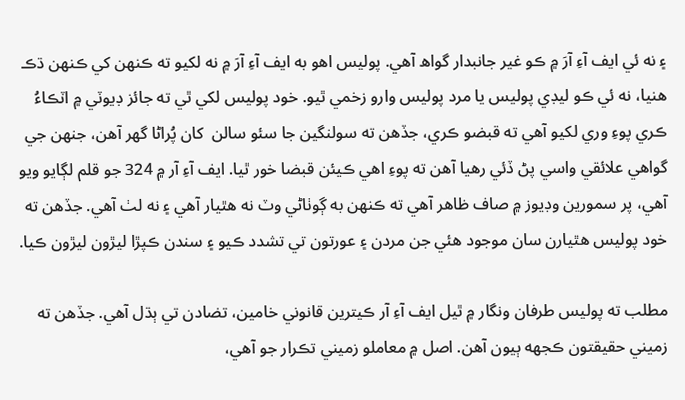۽ نه ئي ايف آءِ آرَ ۾ ڪو غير جانبدار گواھ آهي. پوليس اھو به ايف آءِ آرَ ۾ نه لکيو ته ڪنهن کي ڪنهن ڌڪ هنيا، نه ئي ڪو ليڊي پوليس يا مرد پوليس وارو زخمي ٿيو. خود پوليس لکي ٿي ته جائز ڊيوٽي ۾ اٽڪاءُ ڪري پوءِ وري لکيو آهي ته قبضو ڪري، جڏهن ته سولنگين جا سئو سالن  کان پُراڻا گھر آهن، جنهن جي گواهي علائقي واسي پڻ ڏئي رهيا آهن ته پوءِ اهي ڪيئن قبضا خور ٿيا. ايف آءِ آر ۾ 324 جو قلم لڳايو ويو آهي، پر سمورين وڊيوز ۾ صاف ظاهر آهي ته ڪنهن به ڳوٺاڻي وٽ نه ھٿيار آهي ۽ نه لٺ آهي. جڏهن ته خود پوليس ھٿيارن سان موجود هئي جن مردن ۽ عورتون تي تشدد ڪيو ۽ سندن ڪپڙا ليڙون ليڙون ڪيا.

مطلب ته پوليس طرفان ونگار ۾ ٿيل ايف آءِ آر ڪيترين قانوني خامين، تضادن تي ٻڌل آهي. جڏهن ته زميني حقيقتون ڪجهه ٻيون آهن. اصل ۾ معاملو زميني تڪرار جو آهي،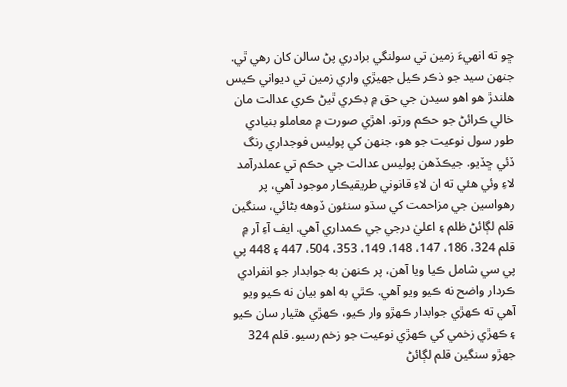ڇو ته انهيءَ زمين تي سولنگي برادري پڻ سالن کان رهي ٿي. جنهن سيد جو ذڪر ڪيل جھيڙي واري زمين تي ديواني ڪيس ھلندڙ ھو اهو سيدن جي حق ۾ ڊڪري ٿيڻ ڪري عدالت مان خالي ڪرائڻ جو حڪم ورتو. اهڙي صورت ۾ معاملو بنيادي طور سول نوعيت جو هو، جنهن کي پوليس فوجداري رنگ ڏئي ڇڏيو. جيڪڏهن پوليس عدالت جي حڪم تي عملدرآمد لاءِ وئي هئي ته ان لاءِ قانوني طريقيڪار موجود آهي، پر رهواسين جي مزاحمت کي سڌو سنئون ڏوهه بڻائي، سنگين قلم لڳائڻ ظلم ۽ اعليٰ درجي جي ڪمداري آھي. ايف آءِ آر ۾ قلم 324، 186، 147، 148، 149، 353، 504، 447 ۽ 448 پي پي سي شامل ڪيا ويا آهن، پر ڪنهن به جوابدار جو انفرادي ڪردار واضح نه ڪيو ويو آهي. ڪٿي به اهو بيان نه ڪيو ويو آهي ته ڪهڙي جوابدار ڪهڙو وار ڪيو، ڪهڙي هٿيار سان ڪيو ۽ ڪهڙي زخمي کي ڪهڙي نوعيت جو زخم رسيو. قلم 324 جهڙو سنگين قلم لڳائڻ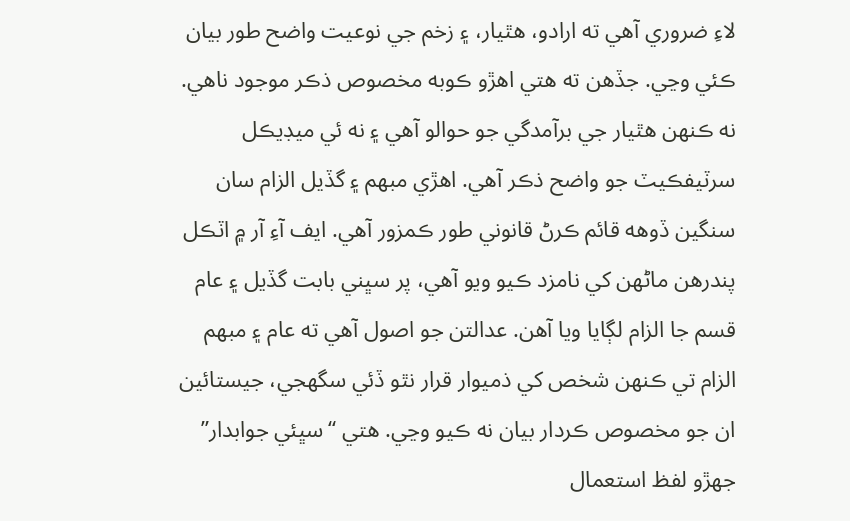لاءِ ضروري آهي ته ارادو، هٿيار، ۽ زخم جي نوعيت واضح طور بيان ڪئي وڃي. جڏهن ته هتي اهڙو ڪوبه مخصوص ذڪر موجود ناهي. نه ڪنهن هٿيار جي برآمدگي جو حوالو آهي ۽ نه ئي ميڊيڪل سرٽيفڪيٽ جو واضح ذڪر آهي. اهڙي مبهم ۽ گڏيل الزام سان سنگين ڏوهه قائم ڪرڻ قانوني طور ڪمزور آهي. ايف آءِ آر ۾ اٽڪل پندرهن ماڻهن کي نامزد ڪيو ويو آهي، پر سڀني بابت گڏيل ۽ عام قسم جا الزام لڳايا ويا آهن. عدالتن جو اصول آهي ته عام ۽ مبهم الزام تي ڪنهن شخص کي ذميوار قرار نٿو ڏئي سگهجي، جيستائين ان جو مخصوص ڪردار بيان نه ڪيو وڃي. هتي “سڀئي جوابدار” جهڙو لفظ استعمال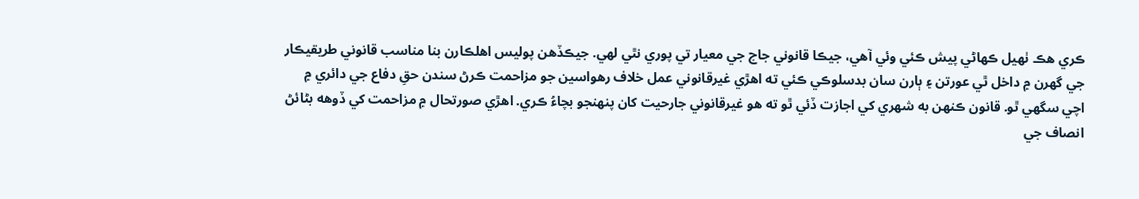ڪري هڪ ٺهيل ڪهاڻي پيش ڪئي وئي آهي، جيڪا قانوني جاچ جي معيار تي پوري نٿي لهي. جيڪڏهن پوليس اهلڪارن بنا مناسب قانوني طريقيڪار جي گهرن ۾ داخل ٿي عورتن ۽ ٻارن سان بدسلوڪي ڪئي ته اهڙي غيرقانوني عمل خلاف رهواسين جو مزاحمت ڪرڻ سندن حقِ دفاع جي دائري ۾ اچي سگهي ٿو. قانون ڪنهن به شهري کي اجازت ڏئي ٿو ته هو غيرقانوني جارحيت کان پنهنجو بچاءُ ڪري. اهڙي صورتحال ۾ مزاحمت کي ڏوهه بڻائڻ انصاف جي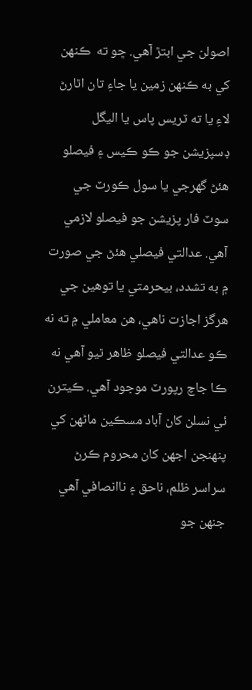اصولن جي ابتڙ آهي. ڇو ته  ڪنھن کي به ڪنھن زمين يا جاءِ تان اٿارڻ لاءِ يا ته ٽريس پاس يا اليگل ڊسپزيشن جو ڪو ڪيس ۽ فيصلو ھئڻ گهرجي يا سول ڪورٽ جي سوٽ فار پزيشن جو فيصلو لازمي آھي. عدالتي فيصلي ھئڻ جي صورت ۾ به تشدد، بيحرمتي يا توھين جي ھرگز اجازت ناھي، ھن معاملي ۾ ته نه ڪو عدالتي فيصلو ظاھر ٿيو آھي نه ڪا جاچ رپورٽ موجود آھي. ڪيترن ئي نسلن کان آباد مسڪين ماڻهن کي پنهنجن اجهن کان محروم ڪرڻ سراسر ظلم، ناحق ۽ ناانصافي آهي جنهن جو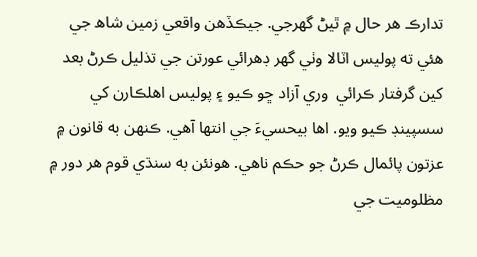تدارڪ هر حال ۾ ٿيڻ گهرجي. جيڪڏهن واقعي زمين شاھ جي هئي ته پوليس اٽالا وٺي گهر ڊهرائي عورتن جي تذليل ڪرڻ بعد کين گرفتار ڪرائي  وري آزاد ڇو ڪيو ۽ پوليس اهلڪارن کي سسپينڊ ڪيو ويو. اها بيحسيءَ جي انتها آهي. ڪنهن به قانون ۾ عزتون پائمال ڪرڻ جو حڪم ناهي. هونئن به سنڌي قوم هر دور ۾ مظلوميت جي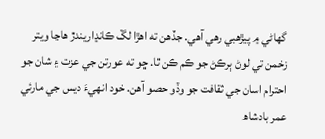گهاڻي ۾ پيڙهبي رهي آهي. جڏهن ته اهڙا لڱ ڪانڍاريندڙ هاڃا ويتر زخمن تي لوڻ ٻرڪڻ جو ڪم ڪن ٿا. ڇو ته عورتن جي عزت ۽ شان جو احترام اسان جي ثقافت جو وڏو حصو آهن. خود انهيءَ ديس جي مارئي عمر بادشاھ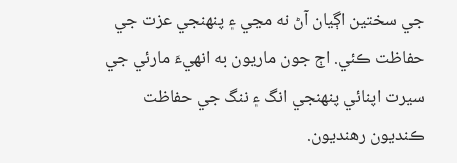جي سختين اڳيان آڻ نه مڃي ۽ پنهنجي عزت جي حفاظت ڪئي. اڄ جون ماريون به انهيءَ مارئي جي سيرت اپنائي پنهنجي انگ ۽ ننگ جي حفاظت ڪنديون رهنديون.